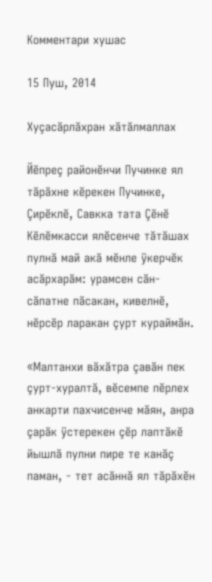Комментари хушас

15 Пуш, 2014

Хуçасăрлăхран хăтăлмаллах

Йĕпреç районĕнчи Пучинке ял тăрăхне кĕрекен Пучинке, Çирĕклĕ, Савкка тата Çĕнĕ Кĕлĕмкасси ялĕсенче тăтăшах пулнă май акă мĕнле ÿкерчĕк асăрхарăм: урамсен сăн-сăпатне пăсакан, кивелнĕ, нĕрсĕр ларакан çурт кураймăн.

«Малтанхи вăхăтра çавăн пек çурт-хуралтă, вĕсемпе пĕрлех анкарти пахчисенче мăян, анра çарăк ÿстерекен çĕр лаптăкĕ йышлă пулни пире те канăç паман, - тет асăннă ял тăрăхĕн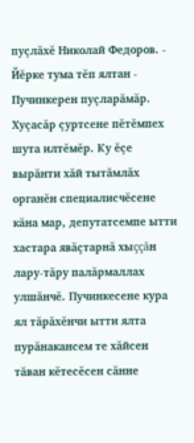пуçлăхĕ Николай Федоров. - Йĕрке тума тĕп ялтан - Пучинкерен пуçларăмăр. Хуçасăр çуртсене пĕтĕмпех шута илтĕмĕр. Ку ĕçе вырăнти хăй тытăмлăх органĕн специалисчĕсене кăна мар, депутатсемпе ытти хастара явăçтарнă хыççăн лару-тăру палăрмаллах улшăнчĕ. Пучинкесене кура ял тăрăхĕнчи ытти ялта пурăнакансем те хăйсен тăван кĕтесĕсен сăнне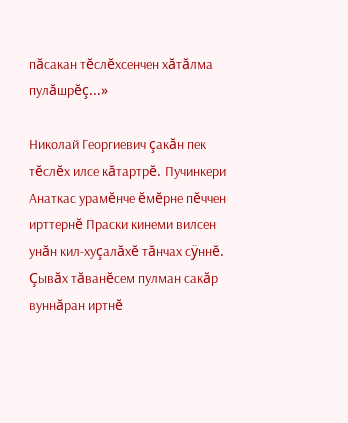пăсакан тĕслĕхсенчен хăтăлма пулăшрĕç...»

Николай Георгиевич çакăн пек тĕслĕх илсе кăтартрĕ. Пучинкери Анаткас урамĕнче ĕмĕрне пĕччен ирттернĕ Праски кинеми вилсен унăн кил-хуçалăхĕ тăнчах сÿннĕ. Çывăх тăванĕсем пулман сакăр вуннăран иртнĕ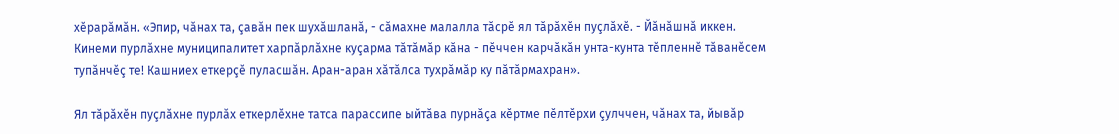хĕрарăмăн. «Эпир, чăнах та, çавăн пек шухăшланă, - сăмахне малалла тăсрĕ ял тăрăхĕн пуçлăхĕ. - Йăнăшнă иккен. Кинеми пурлăхне муниципалитет харпăрлăхне куçарма тăтăмăр кăна - пĕччен карчăкăн унта-кунта тĕпленнĕ тăванĕсем тупăнчĕç те! Кашниех еткерçĕ пуласшăн. Аран-аран хăтăлса тухрăмăр ку пăтăрмахран».

Ял тăрăхĕн пуçлăхне пурлăх еткерлĕхне татса парассипе ыйтăва пурнăçа кĕртме пĕлтĕрхи çулччен, чăнах та, йывăр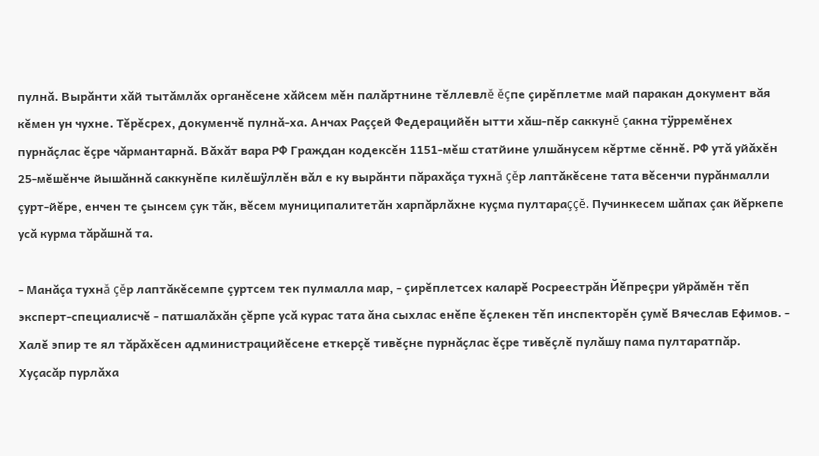пулнă. Вырăнти хăй тытăмлăх органĕсене хăйсем мĕн палăртнине тĕллевлĕ ĕçпе çирĕплетме май паракан документ вăя кĕмен ун чухне. Тĕрĕсрех, докуменчĕ пулнă-ха. Анчах Раççей Федерацийĕн ытти хăш-пĕр саккунĕ çакна тÿрремĕнех пурнăçлас ĕçре чăрмантарнă. Вăхăт вара РФ Граждан кодексĕн 1151-мĕш статйине улшăнусем кĕртме сĕннĕ. РФ утă уйăхĕн 25-мĕшĕнче йышăннă саккунĕпе килĕшÿллĕн вăл е ку вырăнти пăрахăçа тухнă çĕр лаптăкĕсене тата вĕсенчи пурăнмалли çурт-йĕре, енчен те çынсем çук тăк, вĕсем муниципалитетăн харпăрлăхне куçма пултараççĕ. Пучинкесем шăпах çак йĕркепе усă курма тăрăшнă та.

- Манăçа тухнă çĕр лаптăкĕсемпе çуртсем тек пулмалла мар, - çирĕплетсех каларĕ Росреестрăн Йĕпреçри уйрăмĕн тĕп эксперт-специалисчĕ - патшалăхăн çĕрпе усă курас тата ăна сыхлас енĕпе ĕçлекен тĕп инспекторĕн çумĕ Вячеслав Ефимов. - Халĕ эпир те ял тăрăхĕсен администрацийĕсене еткерçĕ тивĕçне пурнăçлас ĕçре тивĕçлĕ пулăшу пама пултаратпăр. Хуçасăр пурлăха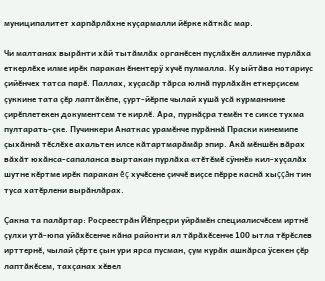муниципалитет харпăрлăхне куçармалли йĕрке кăткăс мар.

Чи малтанах вырăнти хăй тытăмлăх органĕсен пуçлăхĕн аллинче пурлăха еткерлĕхе илме ирĕк паракан ĕнентерÿ хучĕ пулмалла. Ку ыйтăва нотариус çийĕнчех татса парĕ. Паллах, хуçасăр тăрса юлнă пурлăхăн еткерçисем çуккине тата çĕр лаптăкĕпе, çурт-йĕрпе чылай хушă усă курманнине çирĕплетекен документсем те кирлĕ. Ара, пурнăçра темĕн те сиксе тухма пултарать-çке. Пучинкери Анаткас урамĕнче пурăннă Праски кинемипе çыхăннă тĕслĕхе ахальтен илсе кăтартмарăмăр эпир. Акă мĕншĕн вăрах вăхăт юхăнса-сапаланса выртакан пурлăха «тĕтĕмĕ сÿннĕ» кил-хуçалăх шутне кĕртме ирĕк паракан ĕç хучĕсене çиччĕ виçсе пĕрре каснă хыççăн тин туса хатĕрлени вырăнлăрах.

Çакна та палăртар: Росреестрăн Йĕпреçри уйрăмĕн специалисчĕсем иртнĕ çулхи утă-юпа уйăхĕсенче кăна районти ял тăрăхĕсенче 100 ытла тĕрĕслев ирттернĕ, чылай çĕрте çын ури ярса пусман, çум курăк ашкăрса ÿсекен çĕр лаптăкĕсем, тахçанах хĕвел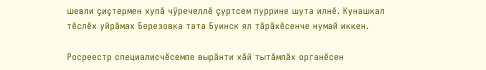шевли çиçтермен хупă чÿречеллĕ çуртсем пуррине шута илнĕ. Кунашкал тĕслĕх уйрăмах Березовка тата Буинск ял тăрăхĕсенче нумай иккен.

Росреестр специалисчĕсемпе вырăнти хăй тытăмлăх органĕсен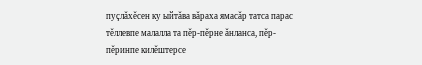пуçлăхĕсен ку ыйтăва вăраха ямасăр татса парас тĕллевпе малалла та пĕр-пĕрне ăнланса, пĕр-пĕринпе килĕштерсе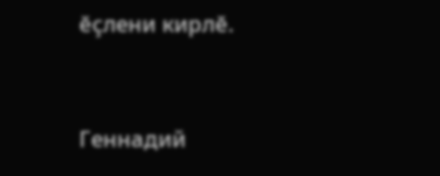ĕçлени кирлĕ.


Геннадий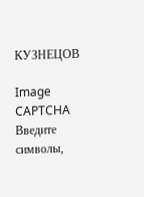КУЗНЕЦОВ

Image CAPTCHA
Введите символы,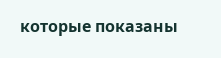которые показаны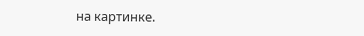на картинке.